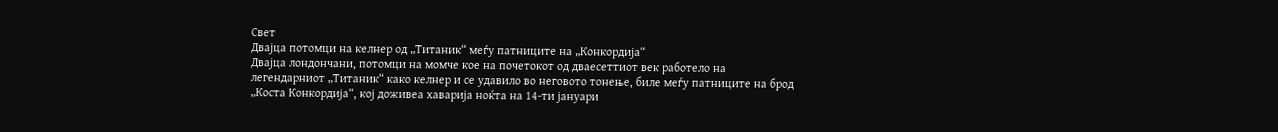Свет
Двајца потомци на келнер од „Титаник“ меѓу патниците на „Конкордија“
Двајца лондончани, потомци на момче кое на почетокот од дваесеттиот век работело на легендарниот „Титаник“ како келнер и се удавило во неговото тонење, биле меѓу патниците на брод „Коста Конкордија“, кој доживеа хаварија ноќта на 14-ти јануари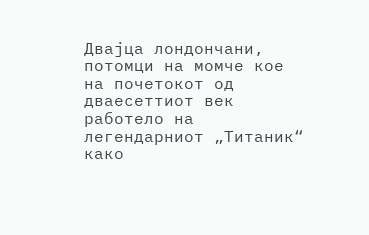Двајца лондончани, потомци на момче кое на почетокот од дваесеттиот век работело на легендарниот „Титаник“ како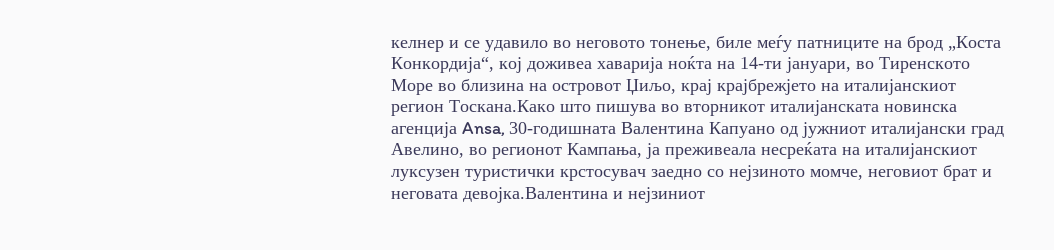келнер и се удавило во неговото тонење, биле меѓу патниците на брод „Коста Конкордија“, кој доживеа хаварија ноќта на 14-ти јануари, во Тиренското Море во близина на островот Џиљо, крај крајбрежјето на италијанскиот регион Тоскана.Како што пишува во вторникот италијанската новинска агенција Ansa, 30-годишната Валентина Капуано од јужниот италијански град Авелино, во регионот Кампања, ја преживеала несреќата на италијанскиот луксузен туристички крстосувач заедно со нејзиното момче, неговиот брат и неговата девојка.Валентина и нејзиниот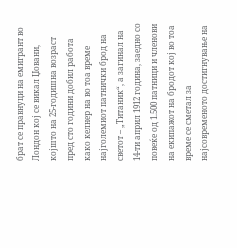брат се правнуци на емигрант во Лондон кој се викал Џовани, којшто на 25-годишна возраст пред сто години добил работа како келнер на во тоа време најголемиот патнички брод на светот – „Титаник“, а загинал на 14-ти април 1912 година, заедно со повеќе од 1.500 патници и членови на екипажот на бродот кој во тоа време се сметал за најсовременото достигнување на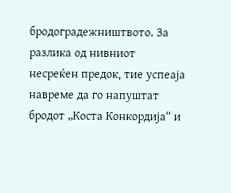бродоградежништвото. За разлика од нивниот несреќен предок, тие успеаја навреме да го напуштат бродот „Коста Конкордија“ и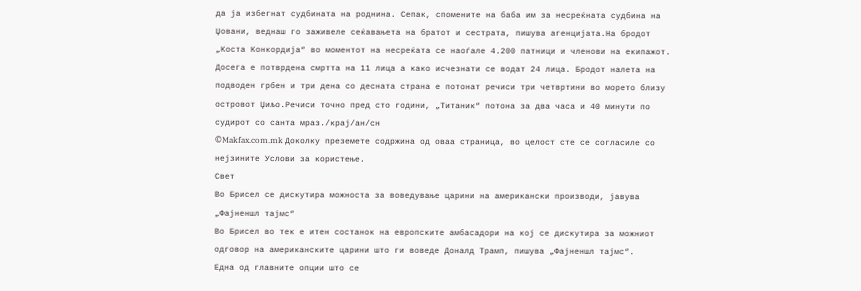да ја избегнат судбината на роднина. Сепак, спомените на баба им за несреќната судбина на Џовани, веднаш го заживеле сеќавањета на братот и сестрата, пишува агенцијата.На бродот „Коста Конкордија“ во моментот на несреќата се наоѓале 4.200 патници и членови на екипажот. Досега е потврдена смртта на 11 лица а како исчезнати се водат 24 лица. Бродот налета на подводен грбен и три дена со десната страна е потонат речиси три четвртини во морето близу островот Џиљо.Речиси точно пред сто години, „Титаник“ потона за два часа и 40 минути по судирот со санта мраз./крај/ан/сн
©Makfax.com.mk Доколку преземете содржина од оваа страница, во целост сте се согласиле со нејзините Услови за користење.
Свет
Во Брисел се дискутира можноста за воведување царини на американски производи, јавува „Фајненшл тајмс“
Во Брисел во тек е итен состанок на европските амбасадори на кој се дискутира за можниот одговор на американските царини што ги воведе Доналд Трамп, пишува „Фајненшл тајмс“.
Една од главните опции што се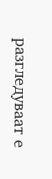разгледуваат е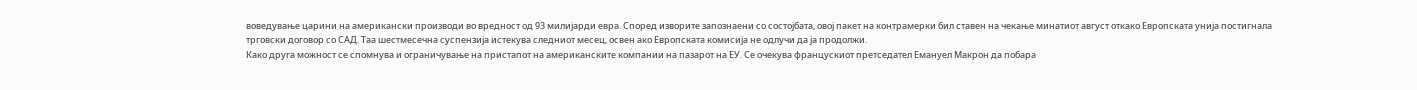воведување царини на американски производи во вредност од 93 милијарди евра. Според изворите запознаени со состојбата, овој пакет на контрамерки бил ставен на чекање минатиот август откако Европската унија постигнала трговски договор со САД. Таа шестмесечна суспензија истекува следниот месец, освен ако Европската комисија не одлучи да ја продолжи.
Како друга можност се спомнува и ограничување на пристапот на американските компании на пазарот на ЕУ. Се очекува францускиот претседател Емануел Макрон да побара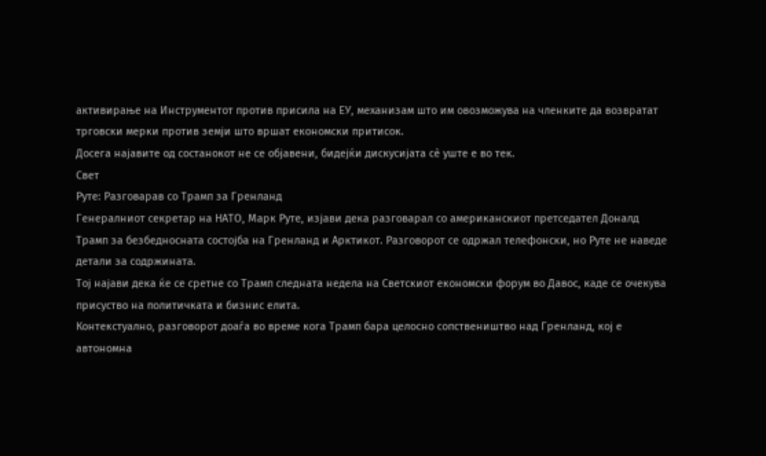активирање на Инструментот против присила на ЕУ, механизам што им овозможува на членките да возвратат трговски мерки против земји што вршат економски притисок.
Досега најавите од состанокот не се објавени, бидејќи дискусијата сè уште е во тек.
Свет
Руте: Разговарав со Трамп за Гренланд
Генералниот секретар на НАТО, Марк Руте, изјави дека разговарал со американскиот претседател Доналд Трамп за безбедносната состојба на Гренланд и Арктикот. Разговорот се одржал телефонски, но Руте не наведе детали за содржината.
Тој најави дека ќе се сретне со Трамп следната недела на Светскиот економски форум во Давос, каде се очекува присуство на политичката и бизнис елита.
Контекстуално, разговорот доаѓа во време кога Трамп бара целосно сопствеништво над Гренланд, кој е автономна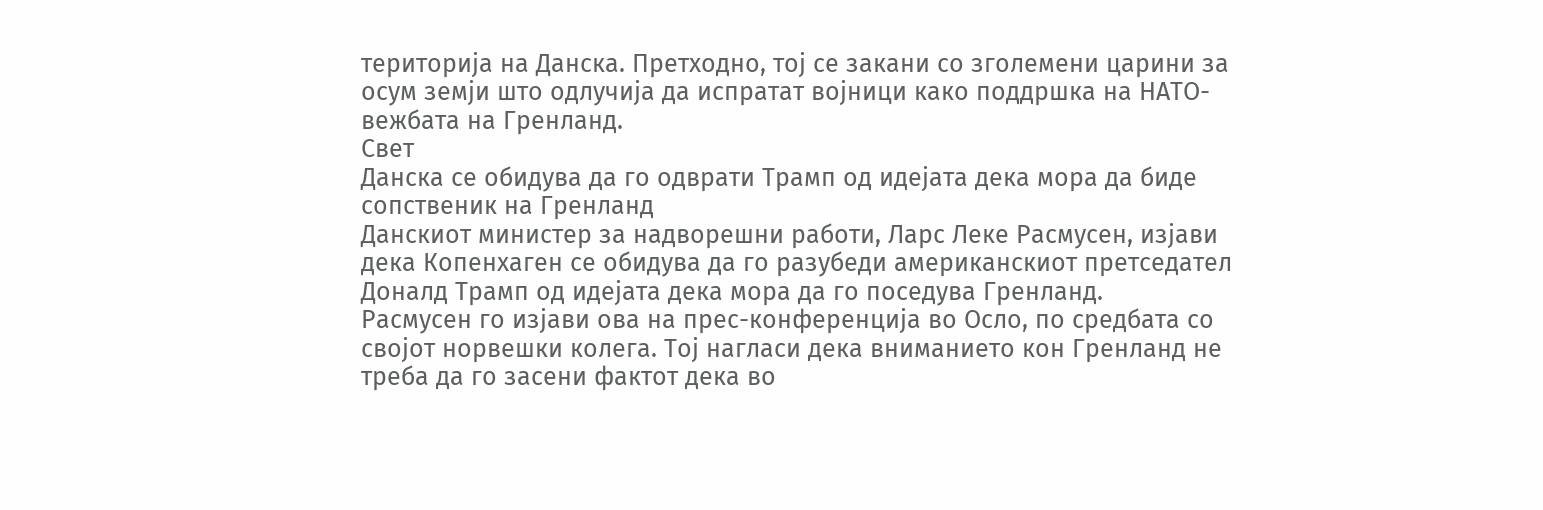територија на Данска. Претходно, тој се закани со зголемени царини за осум земји што одлучија да испратат војници како поддршка на НАТО-вежбата на Гренланд.
Свет
Данска се обидува да го одврати Трамп од идејата дека мора да биде сопственик на Гренланд
Данскиот министер за надворешни работи, Ларс Леке Расмусен, изјави дека Копенхаген се обидува да го разубеди американскиот претседател Доналд Трамп од идејата дека мора да го поседува Гренланд.
Расмусен го изјави ова на прес-конференција во Осло, по средбата со својот норвешки колега. Тој нагласи дека вниманието кон Гренланд не треба да го засени фактот дека во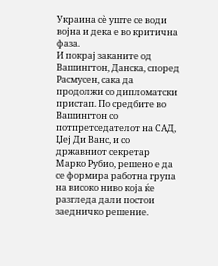Украина сè уште се води војна и дека е во критична фаза.
И покрај заканите од Вашингтон, Данска, според Расмусен, сака да продолжи со дипломатски пристап. По средбите во Вашингтон со потпретседателот на САД, Џеј Ди Ванс, и со државниот секретар Марко Рубио, решено е да се формира работна група на високо ниво која ќе разгледа дали постои заедничко решение.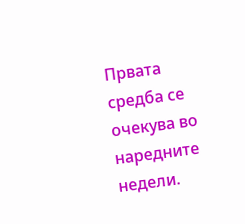Првата средба се очекува во наредните недели.